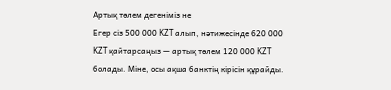Артық төлем дегеніміз не
Егер сіз 500 000 KZT алып, нәтижесінде 620 000 KZT қайтарсаңыз — артық төлем 120 000 KZT болады. Міне, осы ақша банктің кірісін құрайды.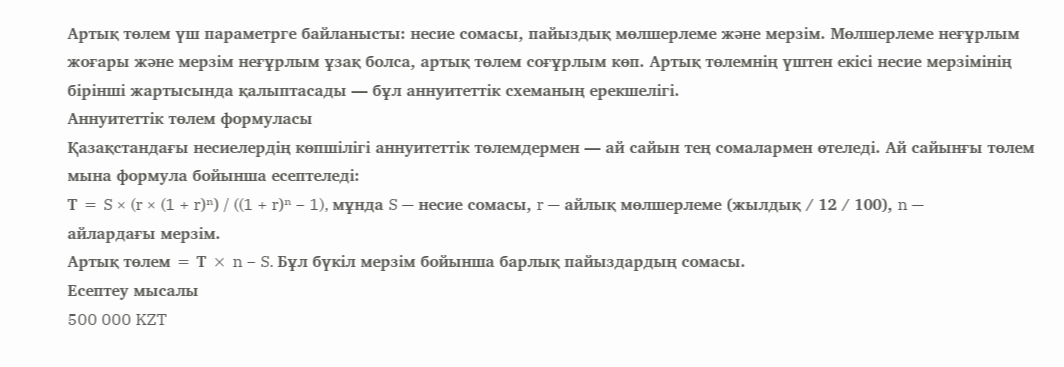Артық төлем үш параметрге байланысты: несие сомасы, пайыздық мөлшерлеме және мерзім. Мөлшерлеме неғұрлым жоғары және мерзім неғұрлым ұзақ болса, артық төлем соғұрлым көп. Артық төлемнің үштен екісі несие мерзімінің бірінші жартысында қалыптасады — бұл аннуитеттік схеманың ерекшелігі.
Аннуитеттік төлем формуласы
Қазақстандағы несиелердің көпшілігі аннуитеттік төлемдермен — ай сайын тең сомалармен өтеледі. Ай сайынғы төлем мына формула бойынша есептеледі:
Т = S × (r × (1 + r)ⁿ) / ((1 + r)ⁿ − 1), мұнда S — несие сомасы, r — айлық мөлшерлеме (жылдық / 12 / 100), n — айлардағы мерзім.
Артық төлем = Т × n − S. Бұл бүкіл мерзім бойынша барлық пайыздардың сомасы.
Есептеу мысалы
500 000 KZT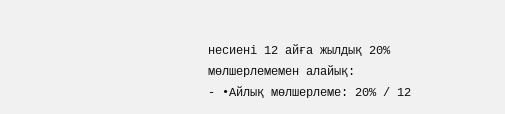несиені 12 айға жылдық 20% мөлшерлемемен алайық:
- •Айлық мөлшерлеме: 20% / 12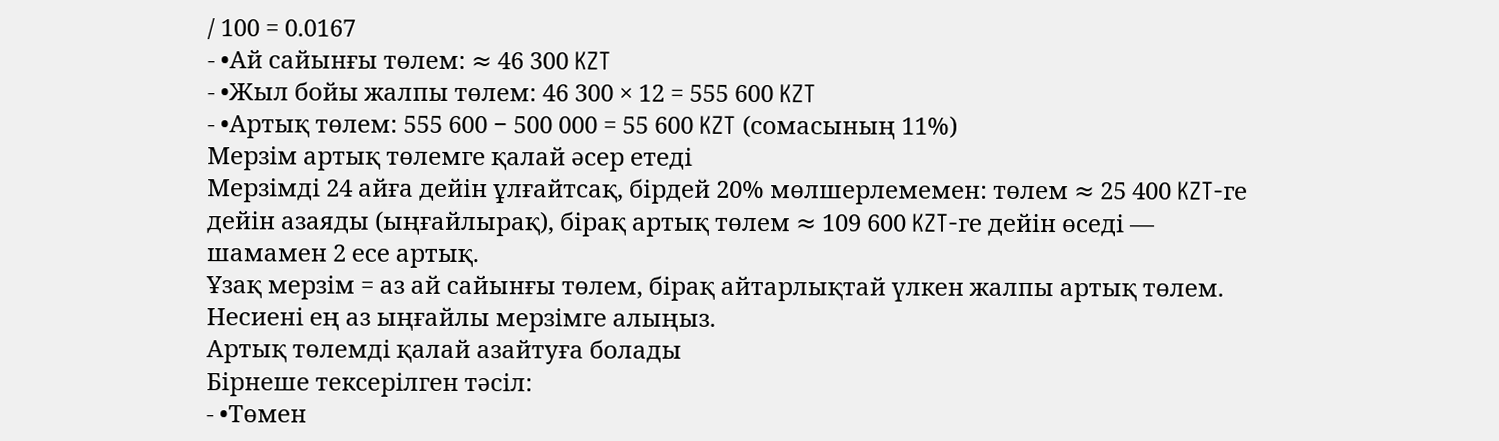/ 100 = 0.0167
- •Ай сайынғы төлем: ≈ 46 300 KZT
- •Жыл бойы жалпы төлем: 46 300 × 12 = 555 600 KZT
- •Артық төлем: 555 600 − 500 000 = 55 600 KZT (сомасының 11%)
Мерзім артық төлемге қалай әсер етеді
Мерзімді 24 айға дейін ұлғайтсақ, бірдей 20% мөлшерлемемен: төлем ≈ 25 400 KZT-ге дейін азаяды (ыңғайлырақ), бірақ артық төлем ≈ 109 600 KZT-ге дейін өседі — шамамен 2 есе артық.
Ұзақ мерзім = аз ай сайынғы төлем, бірақ айтарлықтай үлкен жалпы артық төлем. Несиені ең аз ыңғайлы мерзімге алыңыз.
Артық төлемді қалай азайтуға болады
Бірнеше тексерілген тәсіл:
- •Төмен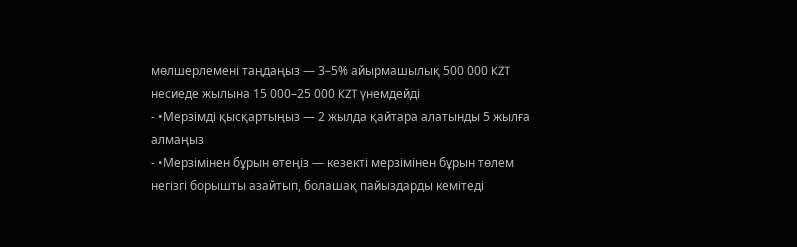мөлшерлемені таңдаңыз — 3–5% айырмашылық 500 000 KZT несиеде жылына 15 000–25 000 KZT үнемдейді
- •Мерзімді қысқартыңыз — 2 жылда қайтара алатынды 5 жылға алмаңыз
- •Мерзімінен бұрын өтеңіз — кезекті мерзімінен бұрын төлем негізгі борышты азайтып, болашақ пайыздарды кемітеді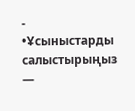- •Ұсыныстарды салыстырыңыз —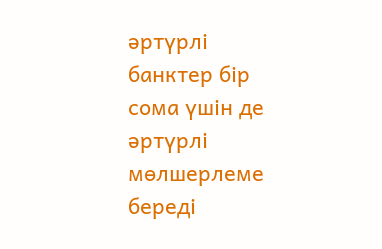әртүрлі банктер бір сома үшін де әртүрлі мөлшерлеме береді